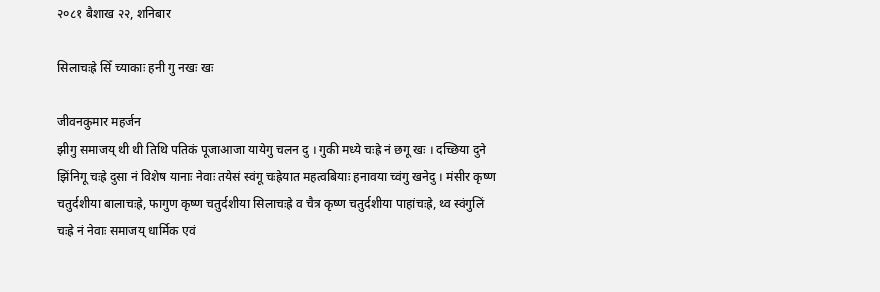२०८१ बैशाख २२, शनिबार

सिलाचःह्रे सिँ च्याकाः हनी गु नखः खः

जीवनकुमार महर्जन
झीगु समाजय् थी थी तिथि पतिकं पूजाआजा यायेगु चलन दु । गुकी मध्ये चःह्रे नं छगू खः । दच्छिया दुने झिंनिगू चःह्रे दुसा नं विशेष यानाः नेवाः तयेसं स्वंगू चःह्रेयात महत्वबियाः हनावया च्वंगु खनेदु । मंसीर कृष्ण चतुर्दशीया बालाचःह्रे, फागुण कृष्ण चतुर्दशीया सिलाचःह्रे व चैत्र कृष्ण चतुर्दशीया पाहांचःह्रे, थ्व स्वंगुलिं चःह्रे नं नेवाः समाजय् धार्मिक एवं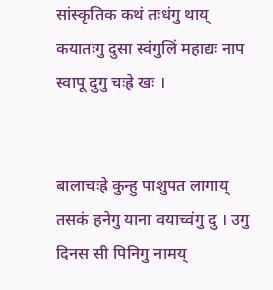सांस्कृतिक कथं तःधंगु थाय् कयातःगु दुसा स्वंगुलिं महाद्यः नाप स्वापू दुगु चःह्रे खः ।


बालाचःह्रे कुन्हु पाशुपत लागाय् तसकं हनेगु याना वयाच्वंगु दु । उगु दिनस सी पिनिगु नामय्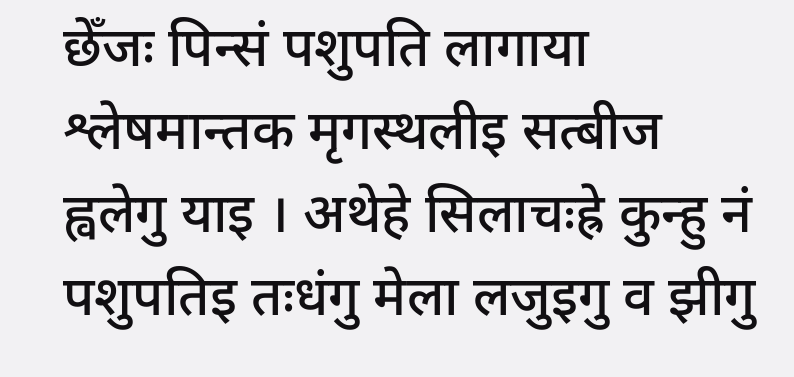छेँजः पिन्सं पशुपति लागाया श्लेषमान्तक मृगस्थलीइ सत्बीज ह्वलेगु याइ । अथेहे सिलाचःह्रे कुन्हु नं पशुपतिइ तःधंगु मेला लजुइगु व झीगु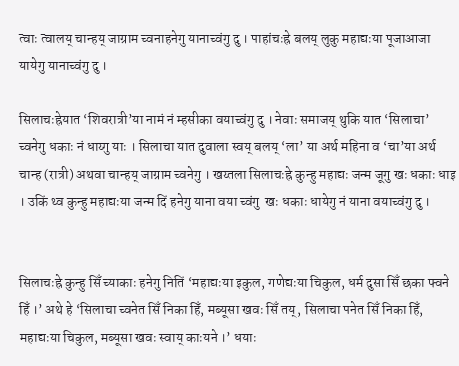त्वाः त्वालय् चान्हय् जाग्राम च्वनाहनेगु यानाच्वंगु दु । पाहांचःह्रे बलय् लुकु महाद्यःया पूजाआजा यायेगु यानाच्वंगु दु ।

सिलाचःह्रेयात ‘शिवरात्री’या नामं नं म्हसीका वयाच्वंगु दु । नेवाः समाजय् थुकि यात ‘सिलाचा’ च्वनेगु धकाः नं धाय्गु याः । सिलाचा यात दुवाला स्वय् बलय् ‘ला’ या अर्थ महिना व ‘चा’या अर्थ चान्ह (रात्री) अथवा चान्हय् जाग्राम च्वनेगु । खय्तला सिलाचःह्रे कुन्हु महाद्यः जन्म जूगु खः धकाः धाइ । उकिं थ्व कुन्हु महाद्यःया जन्म दिं हनेगु याना वया च्वंगु  खः धकाः धायेगु नं याना वयाच्वंगु दु ।


सिलाचःह्रे कुन्हु सिँ च्याकाः हनेगु नितिं ‘महाद्यःया इकुल, गणेद्यःया चिकुल, धर्म दुसा सिँ छका फ्वने हिँ ।’ अथे हे ‘सिलाचा च्वनेत सिँ निका हिँ, मब्यूसा खवः सिँ तय्, सिलाचा पनेत सिँ निका हिँ, महाद्यःया चिकुल, मब्यूसा खवः स्वाय् काःयने ।’ धयाः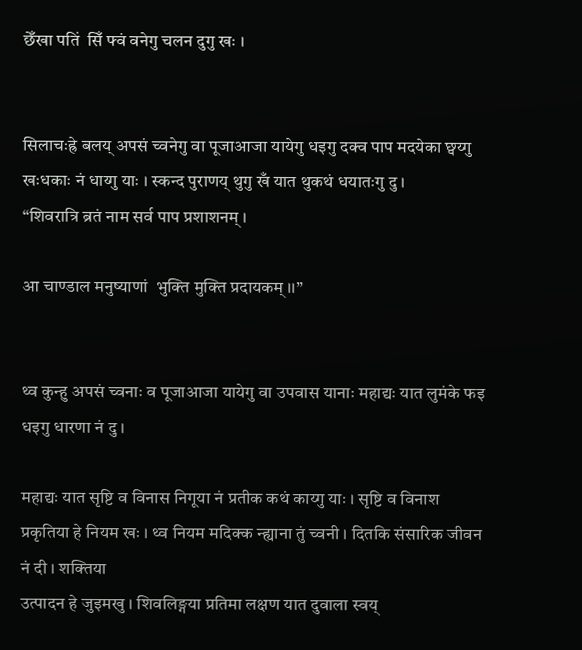छेँखा पतिं  सिँ फ्वं वनेगु चलन दुगु खः ।


सिलाचःह्रे बलय् अपसं च्वनेगु वा पूजाआजा यायेगु धइगु दक्व पाप मदयेका छ्वय्गु खःधकाः नं धाय्गु याः । स्कन्द पुराणय् थुगु खँ यात थुकथं धयातःगु दु ।
“शिवरात्रि ब्रतं नाम सर्व पाप प्रशाशनम् ।

आ चाण्डाल मनुष्याणां  भुक्ति मुक्ति प्रदायकम् ।।”


थ्व कुन्हु अपसं च्वनाः व पूजाआजा यायेगु वा उपवास यानाः महाद्यः यात लुमंके फइ धइगु धारणा नं दु ।

महाद्यः यात सृष्टि व विनास निगूया नं प्रतीक कथं काय्गु याः । सृष्टि व विनाश प्रकृतिया हे नियम खः । थ्व नियम मदिक्क न्ह्याना तुं च्वनी । दितकि संसारिक जीवन नं दी । शक्तिया
उत्पादन हे जुइमखु । शिवलिङ्गया प्रतिमा लक्षण यात दुवाला स्वय्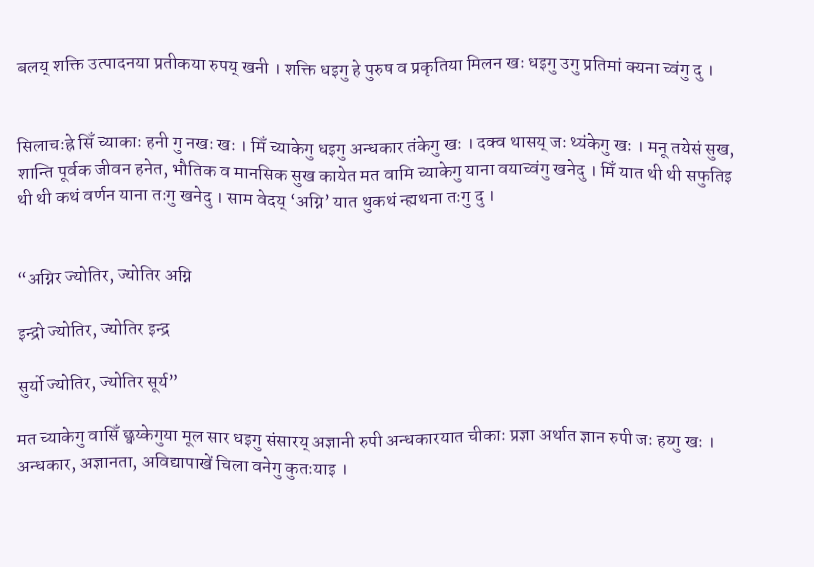बलय् शक्ति उत्पादनया प्रतीकया रुपय् खनी । शक्ति धइगु हे पुरुष व प्रकृतिया मिलन खः धइगु उगु प्रतिमां क्यना च्वंगु दु ।


सिलाचःह्रे सिँ च्याकाः हनी गु नखः खः । मिँ च्याकेगु धइगु अन्धकार तंकेगु खः । दक्व थासय् जः थ्यंकेगु खः । मनू तयेसं सुख, शान्ति पूर्वक जीवन हनेत, भौतिक व मानसिक सुख कायेत मत वामि च्याकेगु याना वयाच्वंगु खनेदु । मिँ यात थी थी सफुतिइ थी थी कथं वर्णन याना तःगु खनेदु । साम वेदय् ‘अग्नि’ यात थुकथं न्ह्यथना तःगु दु ।


“अग्निर ज्योतिर, ज्योतिर अग्नि

इन्द्रो ज्योतिर, ज्योतिर इन्द्र

सुर्यो ज्योतिर, ज्योतिर सूर्य”

मत च्याकेगु वासिँ छ्वय्केगुया मूल सार धइगु संसारय् अज्ञानी रुपी अन्धकारयात चीकाः प्रज्ञा अर्थात ज्ञान रुपी जः हय्गु खः । अन्धकार, अज्ञानता, अविद्यापाखें चिला वनेगु कुतःयाइ ।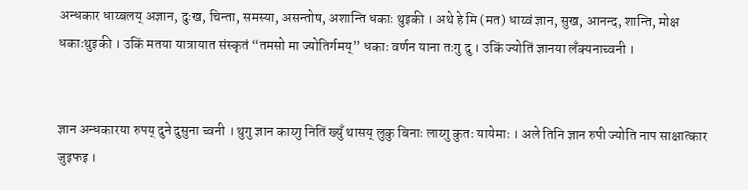अन्धकार धाय्बलय् अज्ञान, दुःख, चिन्ता, समस्या, असन्तोष, अशान्ति धकाः थुइकी । अथे हे मि (मत) धाय्वं ज्ञान, सुख, आनन्द, शान्ति, मोक्ष धकाःथुइकी । उकिं मतया यात्रायात संस्कृतं “तमसो मा ज्योतिर्गमय्” धकाः वर्णन याना तःगु दु । उकिं ज्योतिं ज्ञानया लँक्यनाच्वनी ।


ज्ञान अन्धकारया रुपय् दुने दुसुना च्वनी । थुगु ज्ञान काय्गु नितिं ख्युँ थासय् लुकु बिनाः लाय्गु कुतः यायेमाः । अले तिनि ज्ञान रुपी ज्योति नाप साक्षात्कार जुइफइ ।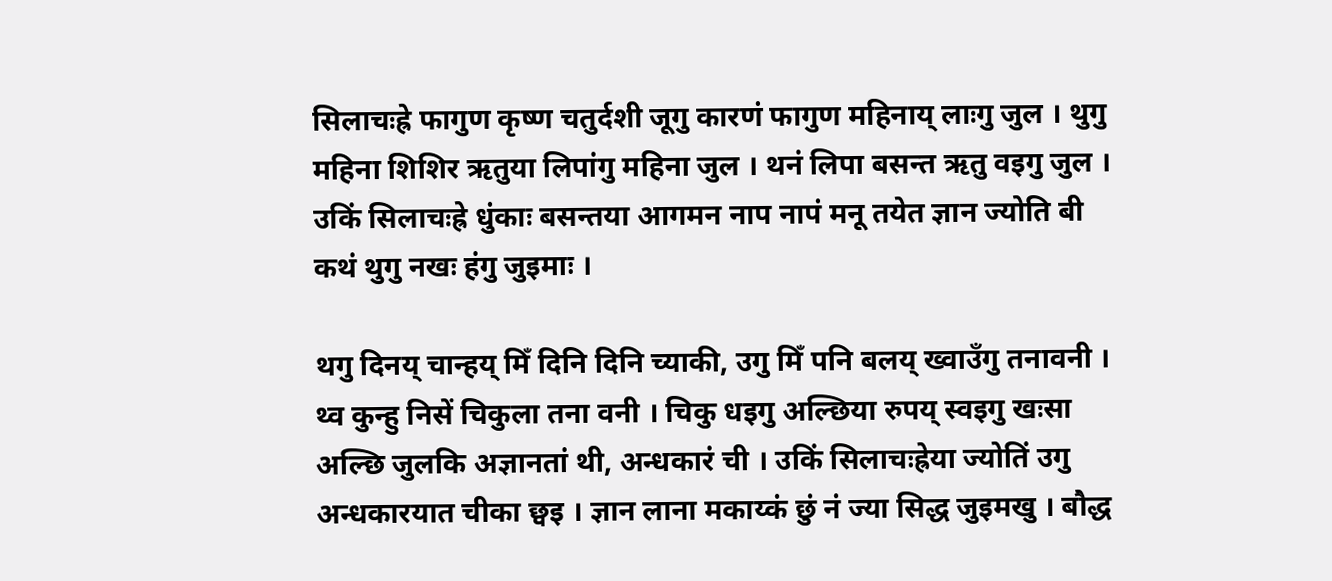सिलाचःह्रे फागुण कृष्ण चतुर्दशी जूगु कारणं फागुण महिनाय् लाःगु जुल । थुगु महिना शिशिर ऋतुया लिपांगु महिना जुल । थनं लिपा बसन्त ऋतु वइगु जुल । उकिं सिलाचःह्रे धुंकाः बसन्तया आगमन नाप नापं मनू तयेत ज्ञान ज्योति बी कथं थुगु नखः हंगु जुइमाः ।

थगु दिनय् चान्हय् मिँ दिनि दिनि च्याकी, उगु मिँ पनि बलय् ख्वाउँगु तनावनी । थ्व कुन्हु निसें चिकुला तना वनी । चिकु धइगु अल्छिया रुपय् स्वइगु खःसा अल्छि जुलकि अज्ञानतां थी, अन्धकारं ची । उकिं सिलाचःह्रेया ज्योतिं उगु अन्धकारयात चीका छ्वइ । ज्ञान लाना मकाय्कं छुं नं ज्या सिद्ध जुइमखु । बौद्ध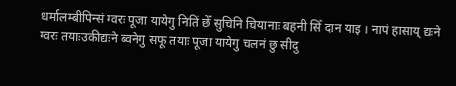धर्मालम्बीपिन्सं ग्वरः पूजा यायेगु नितिं छेँ सुचिनि चियानाः बहनी सिँ दान याइ । नापं हासाय् द्यःने ग्वरः तयाःउकीद्यःने ब्वनेगु सफू तयाः पूजा यायेगु चलनं छु सीदु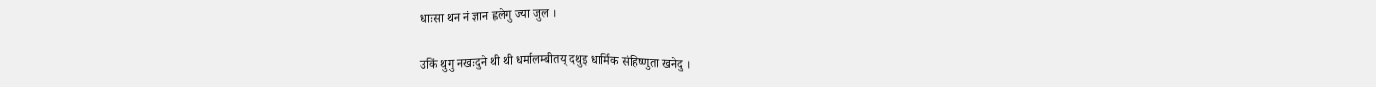धाःसा थन नं ज्ञान ह्वलेगु ज्या जुल ।

उकिं थुगु नखःदुने थी थी धर्मालम्बीतय् दथुइ धार्मिक संहिष्णुता खनेदु ।